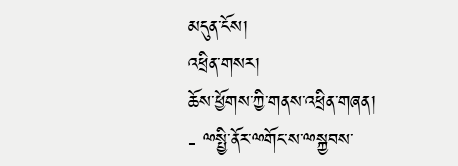མདུན་ངོས།
འཕྲིན་གསར།
ཆོས་ཕྱོགས་ཀྱི་གནས་འཕྲིན་གཞན།
- ྋསྤྱི་ནོར་ྋགོང་ས་ྋསྐྱབས་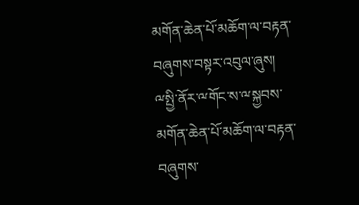མགོན་ཆེན་པོ་མཆོག་ལ་བརྟན་བཞུགས་བསྟར་འབུལ་ཞུས།
ྋསྤྱི་ནོར་ྋགོང་ས་ྋསྐྱབས་མགོན་ཆེན་པོ་མཆོག་ལ་བརྟན་བཞུགས་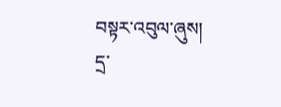བསྟར་འབུལ་ཞུས།
དྲ་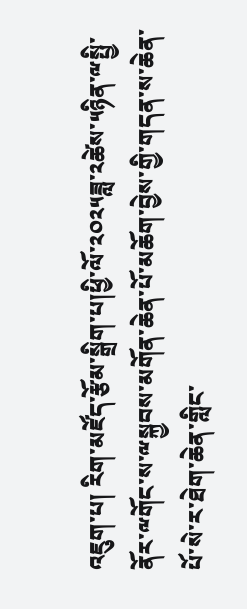འཇུག་པ། རིག་མཛོད་རྩོམ་སྒྲིག་པ།ཕྱི་ལོ་༢༠༢༥ཟླ་༢ཚེས་༥ཉིན་ྋསྤྱི་ནོར་ྋགོང་ས་ྋསྐྱབས་མགོན་ཆེན་པོ་མཆོག་བྱེས་གྱི་གདན་ས་ཆེན་པོ་སེ་ར་ཐེག་ཆེན་གླིང་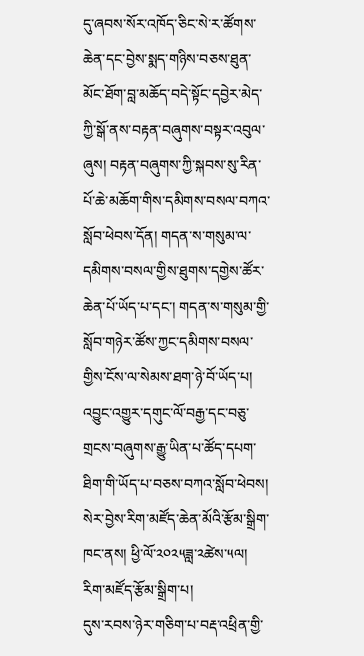དུ་ཞབས་སོར་འཁོད་ཅིང་སེ་ར་ཚོགས་ཆེན་དང་བྱེས་སྨད་གཉིས་བཅས་ཐུན་མོང་ཐོག་བླ་མཆོད་བདེ་སྟོང་དབྱེར་མེད་ཀྱི་སྒོ་ནས་བརྟན་བཞུགས་བསྟར་འབུལ་ཞུས། བརྟན་བཞུགས་ཀྱི་སྐབས་སུ་རིན་པོ་ཆེ་མཆོག་གིས་དམིགས་བསལ་བཀའ་སློབ་ཕེབས་དོན། གདན་ས་གསུམ་ལ་དམིགས་བསལ་གྱིས་ཐུགས་དགྱེས་ཚོར་ཆེན་པོ་ཡོད་པ་དང་། གདན་ས་གསུམ་གྱི་སློབ་གཉེར་ཚོས་ཀྱང་དམིགས་བསལ་གྱིས་ངོས་ལ་སེམས་ཐག་ཉེ་བོ་ཡོད་པ། འབྱུང་འགྱུར་དགུང་ལོ་བརྒྱ་དང་བཅུ་གྲངས་བཞུགས་རྒྱུ་ཡིན་པ་ཚོད་དཔག་ཐིག་གི་ཡོད་པ་བཅས་བཀའ་སློབ་ཕེབས།
སེར་བྱེས་རིག་མཛོད་ཆེན་མོའི་རྩོམ་སྒྲིག་ཁང་ནས། ཕྱི་ལོ་༢༠༢༥ཟླ་༢ཚེས་༥ལ།
རིག་མཛོད་རྩོམ་སྒྲིག་པ།
དུས་རབས་ཉེར་གཅིག་པ་བརྡ་འཕྲིན་གྱི་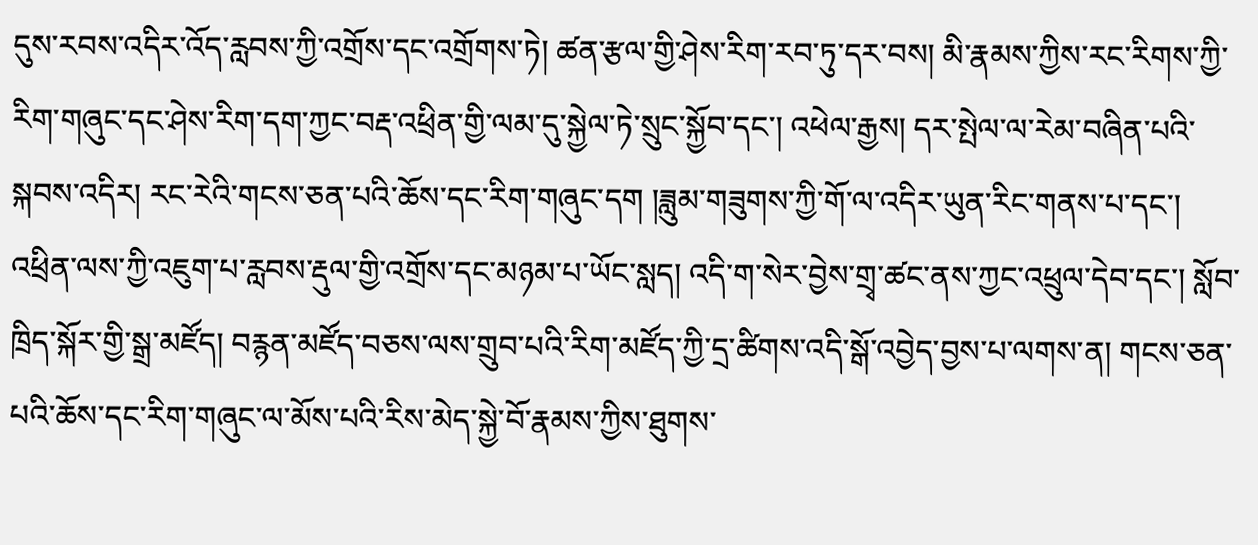དུས་རབས་འདིར་འོད་རླབས་ཀྱི་འགྲོས་དང་འགྲོགས་ཏེ། ཚན་རྩལ་གྱི་ཤེས་རིག་རབ་ཏུ་དར་བས། མི་རྣམས་ཀྱིས་རང་རིགས་ཀྱི་རིག་གཞུང་དང་ཤེས་རིག་དག་ཀྱང་བརྡ་འཕྲིན་གྱི་ལམ་དུ་སྐྱེལ་ཏེ་སྲུང་སྐྱོབ་དང་། འཕེལ་རྒྱས། དར་སྤེལ་ལ་རེམ་བཞིན་པའི་སྐབས་འདིར། རང་རེའི་གངས་ཅན་པའི་ཆོས་དང་རིག་གཞུང་དག །ཟླུམ་གཟུགས་ཀྱི་གོ་ལ་འདིར་ཡུན་རིང་གནས་པ་དང་། འཕྲིན་ལས་ཀྱི་འཇུག་པ་རླབས་རྡུལ་གྱི་འགྲོས་དང་མཉམ་པ་ཡོང་སླད། འདི་ག་སེར་བྱེས་གྲྭ་ཚང་ནས་ཀྱང་འཕྲུལ་དེབ་དང་། སློབ་ཁྲིད་སྐོར་གྱི་སྒྲ་མཛོད། བརྙན་མཛོད་བཅས་ལས་གྲུབ་པའི་རིག་མཛོད་ཀྱི་དྲ་ཚིགས་འདི་སྒོ་འབྱེད་བྱས་པ་ལགས་ན། གངས་ཅན་པའི་ཆོས་དང་རིག་གཞུང་ལ་མོས་པའི་རིས་མེད་སྐྱེ་བོ་རྣམས་ཀྱིས་ཐུགས་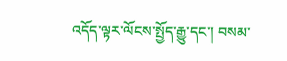འདོད་ལྟར་ལོངས་སྤྱོད་རྒྱུ་དང་། བསམ་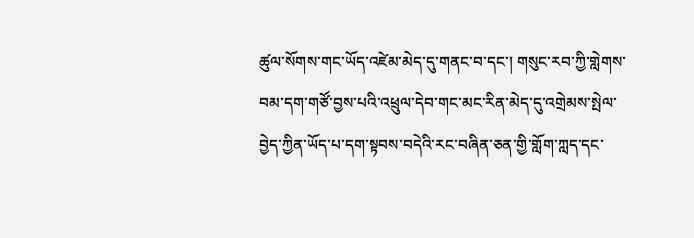ཚུལ་སོགས་གང་ཡོད་འཛེམ་མེད་དུ་གནང་བ་དང་། གསུང་རབ་ཀྱི་གླེགས་བམ་དག་གཙོ་བྱས་པའི་འཕྲུལ་དེབ་གང་མང་རིན་མེད་དུ་འགྲེམས་སྤེལ་བྱེད་ཀྱིན་ཡོད་པ་དག་སྟབས་བདེའི་རང་བཞིན་ཅན་གྱི་གློག་ཀླད་དང་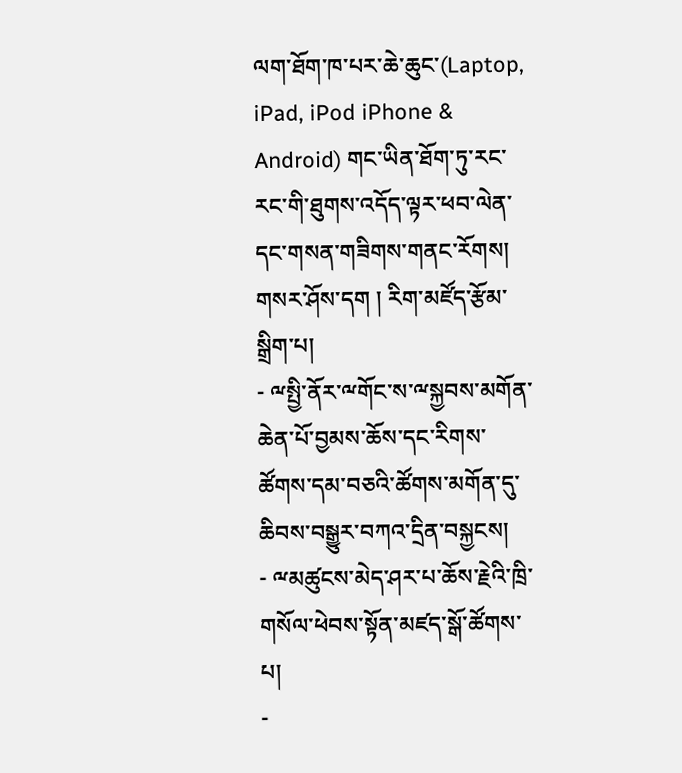ལག་ཐོག་ཁ་པར་ཆེ་ཆུང་(Laptop, iPad, iPod iPhone & Android) གང་ཡིན་ཐོག་ཏུ་རང་རང་གི་ཐུགས་འདོད་ལྟར་ཕབ་ལེན་དང་གསན་གཟིགས་གནང་རོགས།
གསར་ཤོས་དག ། རིག་མཛོད་རྩོམ་སྒྲིག་པ།
- ྋསྤྱི་ནོར་ྋགོང་ས་ྋསྐྱབས་མགོན་ཆེན་པོ་བྱམས་ཆོས་དང་རིགས་ཚོགས་དམ་བཅའི་ཚོགས་མགོན་དུ་ཆིབས་བསྒྱུར་བཀའ་དྲིན་བསྐྱངས།
- ྋམཚུངས་མེད་ཤར་པ་ཆོས་རྗེའི་ཁྲི་གསོལ་ཕེབས་སྟོན་མཛད་སྒོ་ཚོགས་པ།
-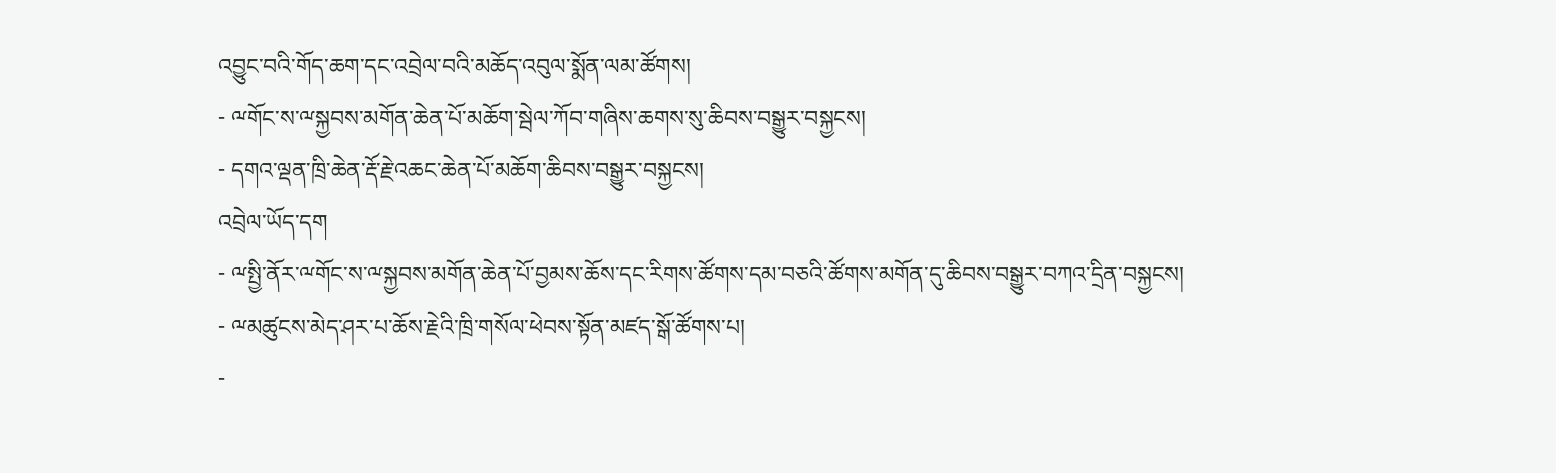འབྱུང་བའི་གོད་ཆག་དང་འབྲེལ་བའི་མཆོད་འབུལ་སྨོན་ལམ་ཚོགས།
- ྋགོང་ས་ྋསྐྱབས་མགོན་ཆེན་པོ་མཆོག་སྦེལ་ཀོབ་གཞིས་ཆགས་སུ་ཆིབས་བསྒྱུར་བསྐྱངས།
- དགའ་ལྡན་ཁྲི་ཆེན་རྡོ་རྗེ་འཆང་ཆེན་པོ་མཆོག་ཆིབས་བསྒྱུར་བསྐྱངས།
འབྲེལ་ཡོད་དག
- ྋསྤྱི་ནོར་ྋགོང་ས་ྋསྐྱབས་མགོན་ཆེན་པོ་བྱམས་ཆོས་དང་རིགས་ཚོགས་དམ་བཅའི་ཚོགས་མགོན་དུ་ཆིབས་བསྒྱུར་བཀའ་དྲིན་བསྐྱངས།
- ྋམཚུངས་མེད་ཤར་པ་ཆོས་རྗེའི་ཁྲི་གསོལ་ཕེབས་སྟོན་མཛད་སྒོ་ཚོགས་པ།
-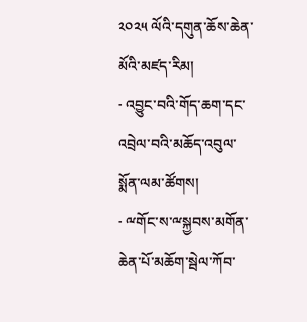༢༠༢༥ ལོའི་དགུན་ཆོས་ཆེན་མོའི་མཛད་རིམ།
- འབྱུང་བའི་གོད་ཆག་དང་འབྲེལ་བའི་མཆོད་འབུལ་སྨོན་ལམ་ཚོགས།
- ྋགོང་ས་ྋསྐྱབས་མགོན་ཆེན་པོ་མཆོག་སྦེལ་ཀོབ་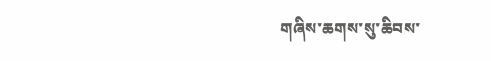གཞིས་ཆགས་སུ་ཆིབས་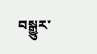བསྒྱུར་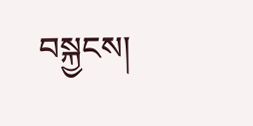བསྐྱངས།